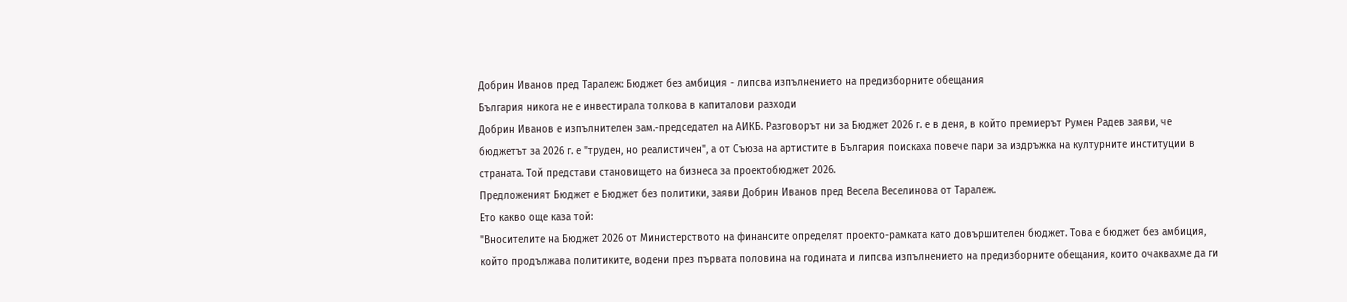Добрин Иванов пред Таралеж: Бюджет без амбиция - липсва изпълнението на предизборните обещания
България никога не е инвестирала толкова в капиталови разходи
Добрин Иванов е изпълнителен зам.-председател на АИКБ. Разговорът ни за Бюджет 2026 г. е в деня, в който премиерът Румен Радев заяви, че бюджетът за 2026 г. е "труден, но реалистичен", а от Съюза на артистите в България поискаха повече пари за издръжка на културните институции в страната. Той представи становището на бизнеса за проектобюджет 2026.
Предложеният Бюджет е Бюджет без политики, заяви Добрин Иванов пред Весела Веселинова от Таралеж.
Ето какво още каза той:
"Вносителите на Бюджет 2026 от Министерството на финансите определят проекто-рамката като довършителен бюджет. Това е бюджет без амбиция, който продължава политиките, водени през първата половина на годината и липсва изпълнението на предизборните обещания, които очаквахме да ги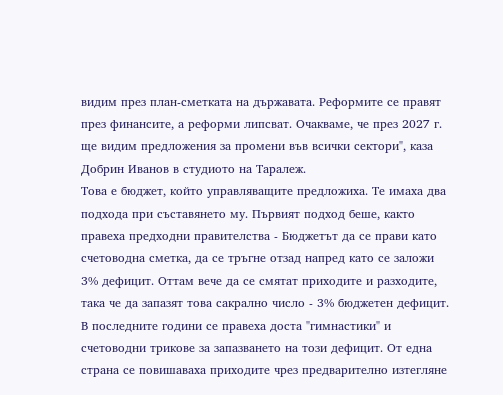видим през план-сметката на държавата. Реформите се правят през финансите, а реформи липсват. Очакваме, че през 2027 г. ще видим предложения за промени във всички сектори", каза Добрин Иванов в студиото на Таралеж.
Това е бюджет, който управляващите предложиха. Те имаха два подхода при съставянето му. Първият подход беше, както правеха предходни правителства - Бюджетът да се прави като счетоводна сметка, да се тръгне отзад напред като се заложи 3% дефицит. Оттам вече да се смятат приходите и разходите, така че да запазят това сакрално число - 3% бюджетен дефицит. В последните години се правеха доста "гимнастики" и счетоводни трикове за запазването на този дефицит. От една страна се повишаваха приходите чрез предварително изтегляне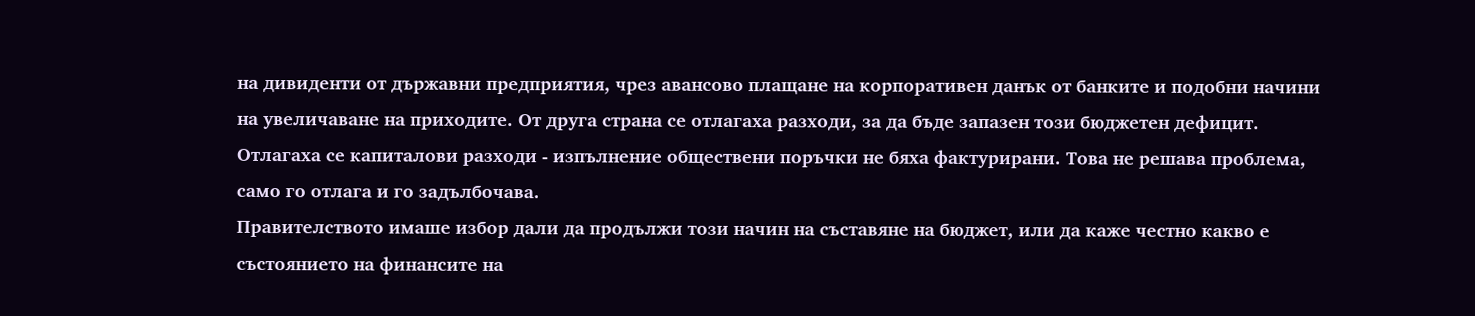на дивиденти от държавни предприятия, чрез авансово плащане на корпоративен данък от банките и подобни начини на увеличаване на приходите. От друга страна се отлагаха разходи, за да бъде запазен този бюджетен дефицит. Отлагаха се капиталови разходи - изпълнение обществени поръчки не бяха фактурирани. Това не решава проблема, само го отлага и го задълбочава.
Правителството имаше избор дали да продължи този начин на съставяне на бюджет, или да каже честно какво е състоянието на финансите на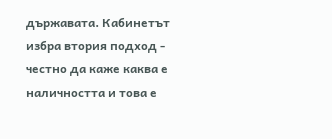държавата. Кабинетът избра втория подход - честно да каже каква е наличността и това е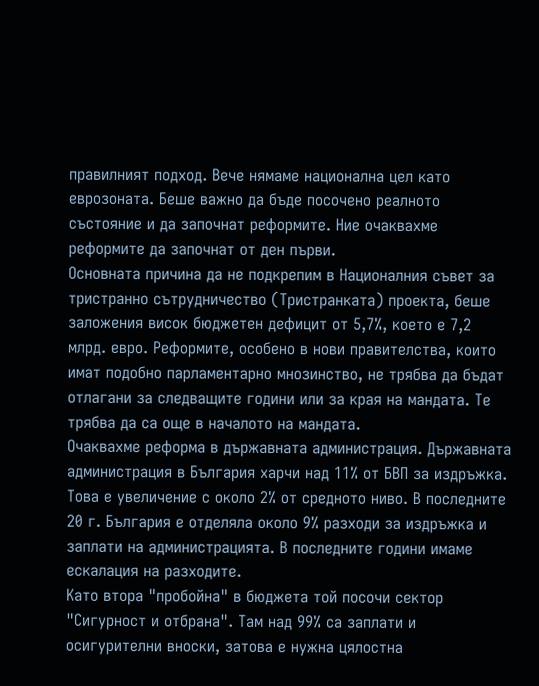правилният подход. Вече нямаме национална цел като еврозоната. Беше важно да бъде посочено реалното състояние и да започнат реформите. Ние очаквахме реформите да започнат от ден първи.
Основната причина да не подкрепим в Националния съвет за тристранно сътрудничество (Тристранката) проекта, беше заложения висок бюджетен дефицит от 5,7%, което е 7,2 млрд. евро. Реформите, особено в нови правителства, които имат подобно парламентарно мнозинство, не трябва да бъдат отлагани за следващите години или за края на мандата. Те трябва да са още в началото на мандата.
Очаквахме реформа в държавната администрация. Държавната администрация в България харчи над 11% от БВП за издръжка. Това е увеличение с около 2% от средното ниво. В последните 20 г. България е отделяла около 9% разходи за издръжка и заплати на администрацията. В последните години имаме ескалация на разходите.
Като втора "пробойна" в бюджета той посочи сектор "Сигурност и отбрана". Там над 99% са заплати и осигурителни вноски, затова е нужна цялостна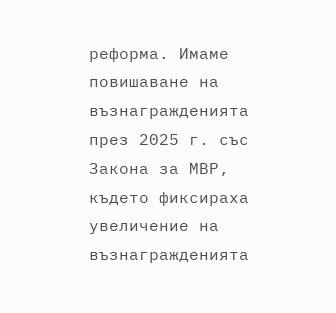реформа. Имаме повишаване на възнагражденията през 2025 г. със Закона за МВР, където фиксираха увеличение на възнагражденията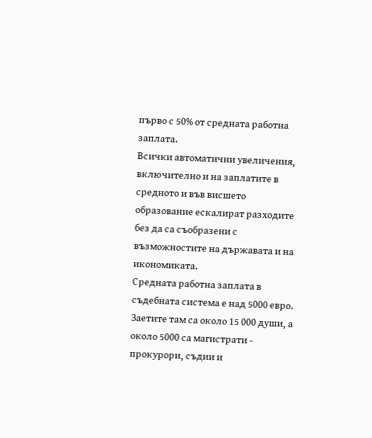първо с 50% от средната работна заплата.
Всички автоматични увеличения, включително и на заплатите в средното и във висшето образование ескалират разходите без да са съобразени с възможностите на държавата и на икономиката.
Средната работна заплата в съдебната система е над 5000 евро. Заетите там са около 15 000 души, а около 5000 са магистрати - прокурори, съдии и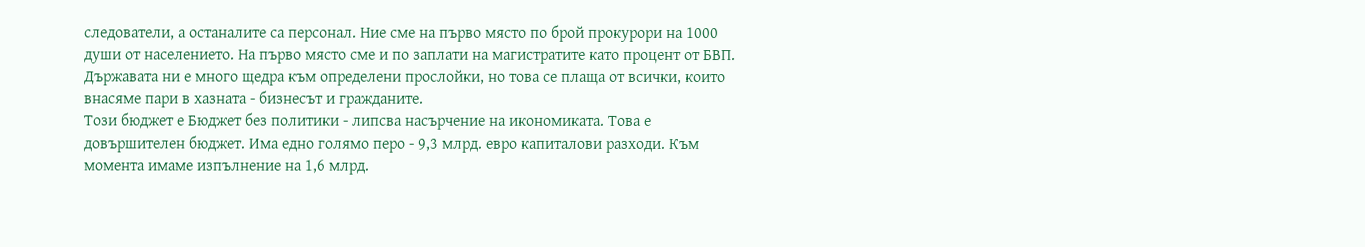следователи, а останалите са персонал. Ние сме на първо място по брой прокурори на 1000 души от населението. На първо място сме и по заплати на магистратите като процент от БВП. Държавата ни е много щедра към определени прослойки, но това се плаща от всички, които внасяме пари в хазната - бизнесът и гражданите.
Този бюджет е Бюджет без политики - липсва насърчение на икономиката. Това е довършителен бюджет. Има едно голямо перо - 9,3 млрд. евро капиталови разходи. Към момента имаме изпълнение на 1,6 млрд.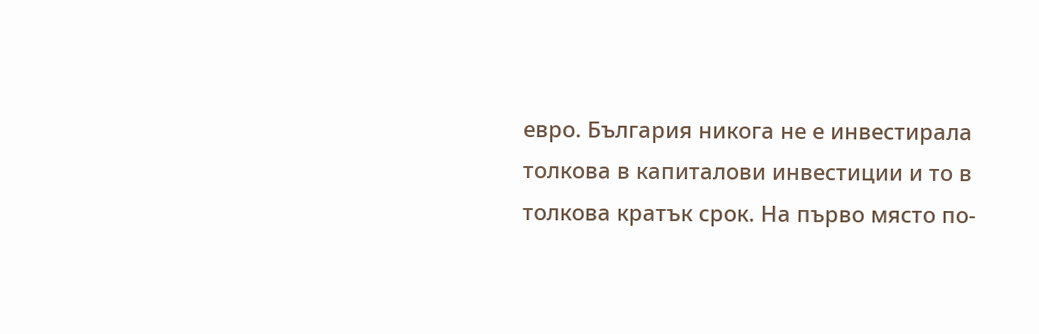евро. България никога не е инвестирала толкова в капиталови инвестиции и то в толкова кратък срок. На първо място по-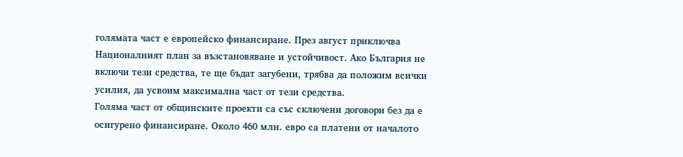голямата част е европейско финансиране. През август приключва Националният план за възстановяване и устойчивост. Ако България не включи тези средства, те ще бъдат загубени, трябва да положим всички усилия, да усвоим максимална част от тези средства.
Голяма част от общинските проекти са със сключени договори без да е осигурено финансиране. Около 460 млн. евро са платени от началото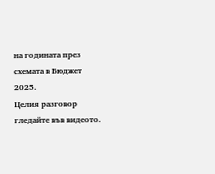на годината през схемата в Бюджет 2025.
Целия разговор гледайте във видеото.